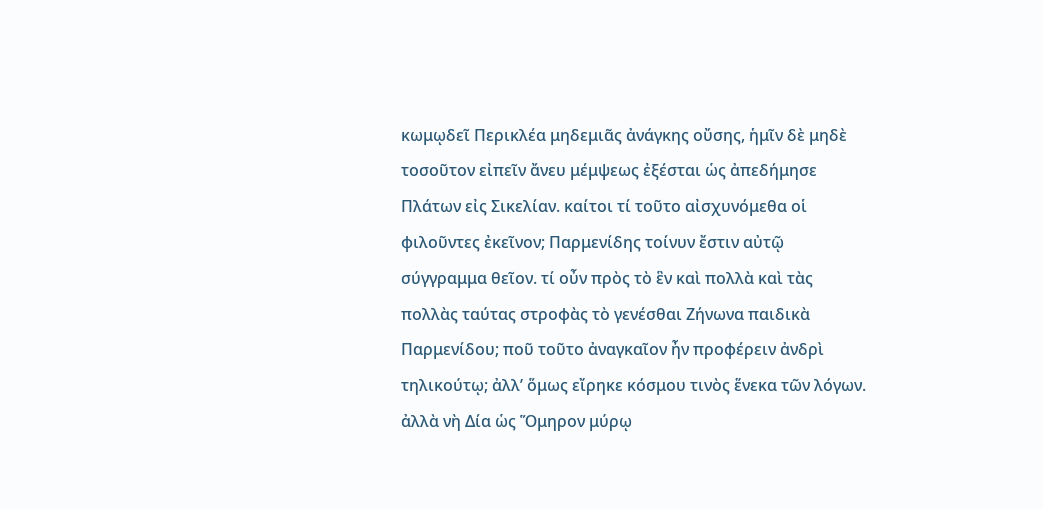κωμῳδεῖ Περικλέα μηδεμιᾶς ἀνάγκης οὔσης, ἡμῖν δὲ μηδὲ τοσοῦτον εἰπεῖν ἄνευ μέμψεως ἐξέσται ὡς ἀπεδήμησε Πλάτων εἰς Σικελίαν. καίτοι τί τοῦτο αἰσχυνόμεθα οἱ φιλοῦντες ἐκεῖνον; Παρμενίδης τοίνυν ἔστιν αὐτῷ σύγγραμμα θεῖον. τί οὖν πρὸς τὸ ἓν καὶ πολλὰ καὶ τὰς πολλὰς ταύτας στροφὰς τὸ γενέσθαι Ζήνωνα παιδικὰ Παρμενίδου; ποῦ τοῦτο ἀναγκαῖον ἦν προφέρειν ἀνδρὶ τηλικούτῳ; ἀλλʼ ὅμως εἴρηκε κόσμου τινὸς ἕνεκα τῶν λόγων. ἀλλὰ νὴ Δία ὡς Ὅμηρον μύρῳ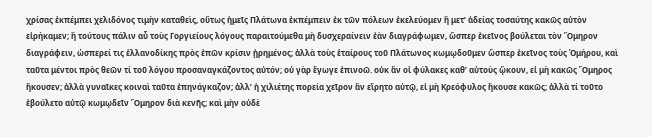χρίσας ἐκπέμπει χελιδόνος τιμὴν καταθεὶς, οὕτως ἡμεῖς Πλάτωνα ἐκπέμπειν ἐκ τῶν πόλεων ἐκελεύομεν ἢ μετʼ ἀδείας τοσαύτης κακῶς αὐτὸν εἰρήκαμεν; ἢ τούτους πάλιν αὖ τοὺς Γοργιείους λόγους παραιτούμεθα μὴ δυσχεραίνειν ἐὰν διαγράφωμεν, ὥσπερ ἐκεῖνος βούλεται τὸν Ὅμηρον διαγράφειν, ὡσπερεί τις ἑλλανοδίκης πρὸς ἐπῶν κρίσιν ᾑρημένος; ἀλλὰ τοὺς ἑταίρους τοῦ Πλάτωνος κωμῳδοῦμεν ὥσπερ ἐκεῖνος τοὺς Ὁμήρου, καὶ ταῦτα μέντοι πρὸς θεῶν τί τοῦ λόγου προσαναγκάζοντος αὐτόν; οὐ γὰρ ἔγωγε ἐπινοῶ. οὐκ ἂν οἱ φύλακες καθʼ αὑτοὺς ᾤκουν, εἰ μὴ κακῶς Ὅμηρος ἤκουσεν; ἀλλὰ γυναῖκες κοιναὶ ταῦτα ἐπηνάγκαζον; ἀλλʼ ἡ χιλιέτης πορεία χεῖρον ἂν εἴρητο αὐτῷ, εἰ μὴ Κρεόφυλος ἤκουσε κακῶς; ἀλλὰ τί τοῦτο ἐβούλετο αὐτῷ κωμῳδεῖν Ὅμηρον διὰ κενῆς; καὶ μὴν οὐδὲ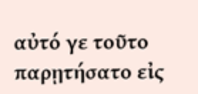αὐτό γε τοῦτο παρῃτήσατο εἰς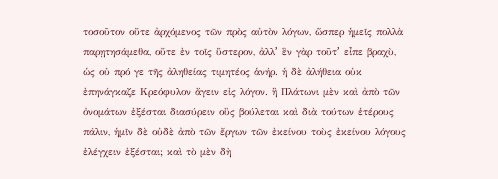τοσοῦτον οὔτε ἀρχόμενος τῶν πρὸς αὐτὸν λόγων, ὥσπερ ἡμεῖς πολλὰ παρῃτησάμεθα, οὔτε ἐν τοῖς ὕστερον, ἀλλʼ ἓν γὰρ τοῦτʼ εἶπε βραχὺ, ὡς οὐ πρό γε τῆς ἀληθείας τιμητέος ἁνήρ. ἡ δὲ ἀλήθεια οὐκ ἐπηνάγκαζε Κρεόφυλον ἄγειν εἰς λόγον. ἢ Πλάτωνι μὲν καὶ ἀπὸ τῶν ὀνομάτων ἐξέσται διασύρειν οὓς βούλεται καὶ διὰ τούτων ἑτέρους πάλιν, ἡμῖν δὲ οὐδὲ ἀπὸ τῶν ἔργων τῶν ἐκείνου τοὺς ἐκείνου λόγους ἐλέγχειν ἐξέσται; καὶ τὸ μὲν δὴ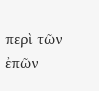περὶ τῶν ἐπῶν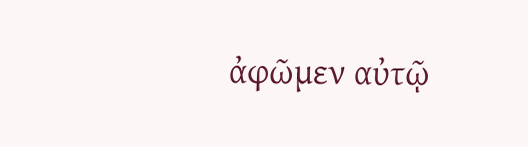ἀφῶμεν αὐτῷ